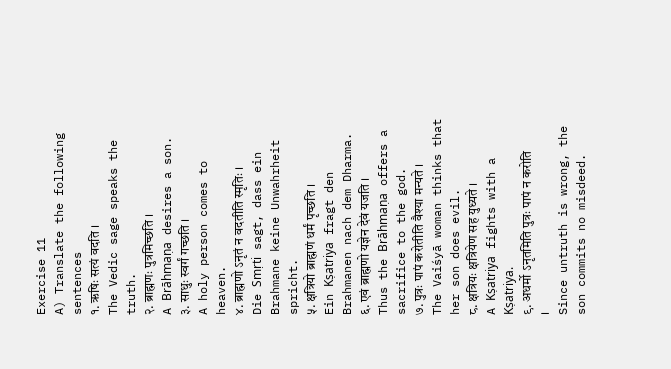Exercise 11
A) Translate the following sentences
१. ऋषिः सत्यं वदति ।
The Vedic sage speaks the truth.
२. ब्राह्मणः पुत्रमिच्छति ।
A Brāhmaṇa desires a son.
३. साधुः स्वर्गं गच्छति ।
A holy person comes to heaven.
४. ब्राह्मणो ऽनृतं न वदतीति स्मृतिः ।
Die Smṛti sagt, dass ein Brahmane keine Unwahrheit spricht.
५. क्षत्रियो ब्राह्मणं धर्मं पृच्छति ।
Ein Kṣatriya fragt den Brahmanen nach dem Dharma.
६. एवं ब्राह्मणो यज्ञेन देवं यजति ।
Thus the Brāhmaṇa offers a sacrifice to the god.
७. पुत्रः पापं करोतीति वैश्या मन्यते ।
The Vaiśyā woman thinks that her son does evil.
८. क्षत्रियः क्षत्रियेण सह युध्यते ।
A Kṣatriya fights with a Kṣatriya.
९. अधर्मो ऽनृतमिति पुत्रः पापं न करोति ।
Since untruth is wrong, the son commits no misdeed.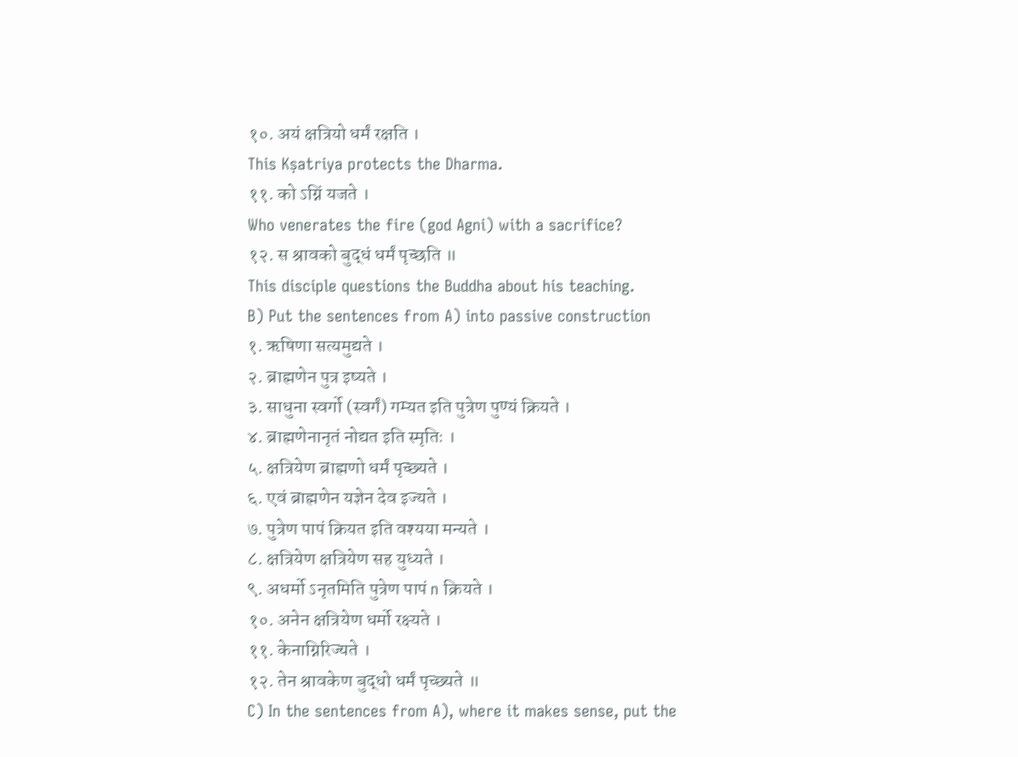१०. अयं क्षत्रियो धर्मं रक्षति ।
This Kṣatriya protects the Dharma.
११. को ऽग्निं यजते ।
Who venerates the fire (god Agni) with a sacrifice?
१२. स श्रावको बुद्धं धर्मं पृच्छति ॥
This disciple questions the Buddha about his teaching.
B) Put the sentences from A) into passive construction
१. ऋषिणा सत्यमुद्यते ।
२. ब्राह्मणेन पुत्र इष्यते ।
३. साधुना स्वर्गो (स्वर्गं) गम्यत इति पुत्रेण पुण्यं क्रियते ।
४. ब्राह्मणेनानृतं नोद्यत इति स्मृतिः ।
५. क्षत्रियेण ब्राह्मणो धर्मं पृच्छ्यते ।
६. एवं ब्राह्मणेन यज्ञेन देव इज्यते ।
७. पुत्रेण पापं क्रियत इति वश्यया मन्यते ।
८. क्षत्रियेण क्षत्रियेण सह युध्यते ।
९. अधर्मो ऽनृतमिति पुत्रेण पापं n क्रियते ।
१०. अनेन क्षत्रियेण धर्मो रक्ष्यते ।
११. केनाग्निरिज्यते ।
१२. तेन श्रावकेण बुद्धो धर्मं पृच्छ्यते ॥
C) In the sentences from A), where it makes sense, put the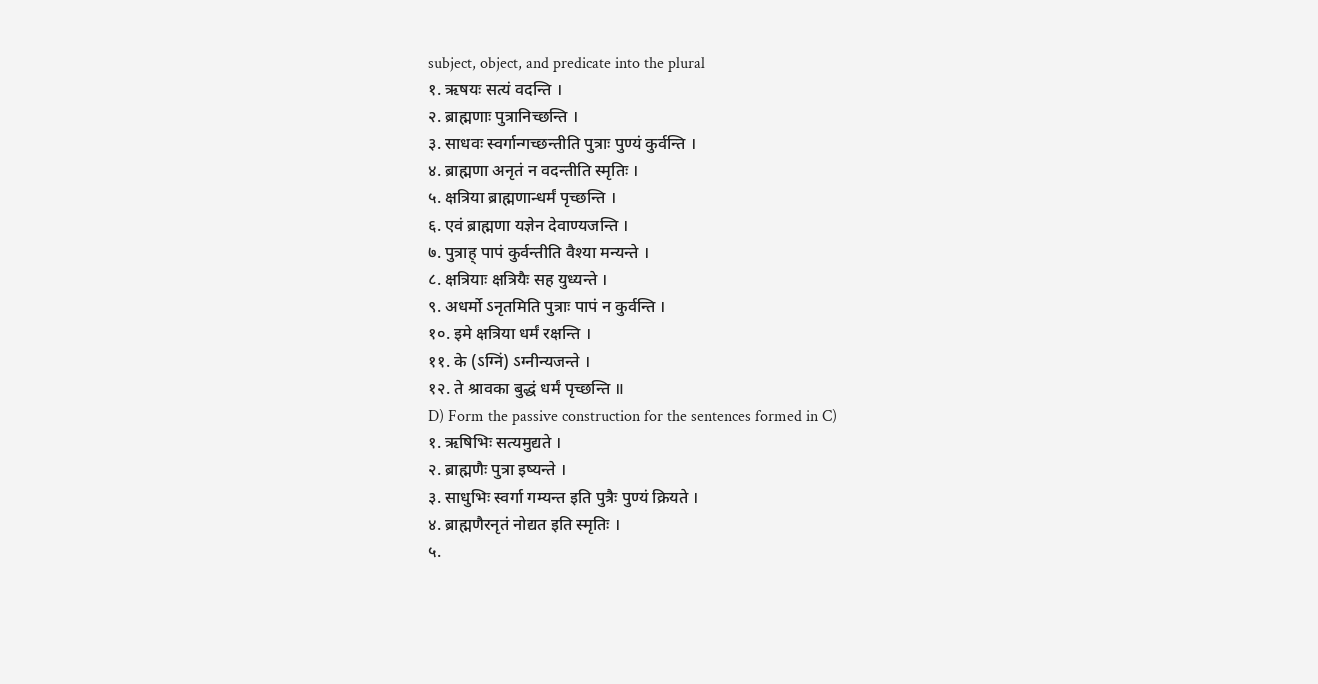subject, object, and predicate into the plural
१. ऋषयः सत्यं वदन्ति ।
२. ब्राह्मणाः पुत्रानिच्छन्ति ।
३. साधवः स्वर्गान्गच्छन्तीति पुत्राः पुण्यं कुर्वन्ति ।
४. ब्राह्मणा अनृतं न वदन्तीति स्मृतिः ।
५. क्षत्रिया ब्राह्मणान्धर्मं पृच्छन्ति ।
६. एवं ब्राह्मणा यज्ञेन देवाण्यजन्ति ।
७. पुत्राह् पापं कुर्वन्तीति वैश्या मन्यन्ते ।
८. क्षत्रियाः क्षत्रियैः सह युध्यन्ते ।
९. अधर्मो ऽनृतमिति पुत्राः पापं न कुर्वन्ति ।
१०. इमे क्षत्रिया धर्मं रक्षन्ति ।
११. के (ऽग्निं) ऽग्नीन्यजन्ते ।
१२. ते श्रावका बुद्धं धर्मं पृच्छन्ति ॥
D) Form the passive construction for the sentences formed in C)
१. ऋषिभिः सत्यमुद्यते ।
२. ब्राह्मणैः पुत्रा इष्यन्ते ।
३. साधुभिः स्वर्गा गम्यन्त इति पुत्रैः पुण्यं क्रियते ।
४. ब्राह्मणैरनृतं नोद्यत इति स्मृतिः ।
५.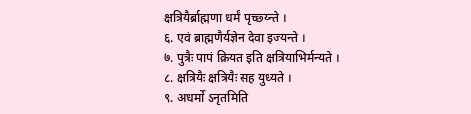क्षत्रियैर्ब्राह्मणा धर्मं पृच्छ्य्न्ते ।
६. एवं ब्राह्मणैर्यज्ञेन देवा इज्यन्ते ।
७. पुत्रैः पापं क्रियत इति क्षत्रियाभिर्मन्यते ।
८. क्षत्रियैः क्षत्रियैः सह युध्यते ।
९. अधर्मो ऽनृतमिति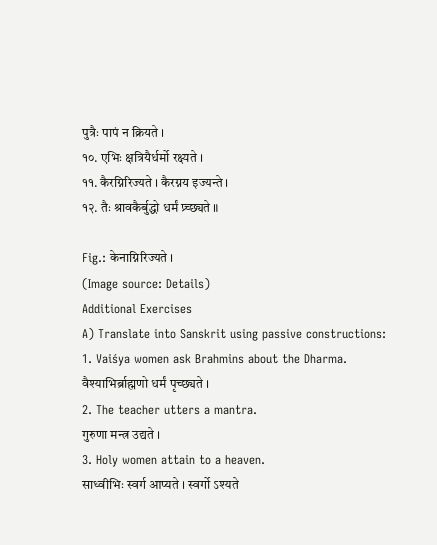पुत्रैः पापं न क्रियते ।
१०. एभिः क्षत्रियैर्धर्मो रक्ष्यते ।
११. कैरग्निरिज्यते । कैरग्नय इज्यन्ते ।
१२. तैः श्रावकैर्बुद्धो धर्मं प्र्च्छ्यते ॥

Fig.: केनाग्निरिज्यते ।
(Image source: Details)
Additional Exercises
A) Translate into Sanskrit using passive constructions:
1. Vaiśya women ask Brahmins about the Dharma.
वैश्याभिर्ब्राह्मणो धर्मं पृच्छ्यते ।
2. The teacher utters a mantra.
गुरुणा मन्त्र उद्यते ।
3. Holy women attain to a heaven.
साध्वीभिः स्वर्ग आप्यते । स्वर्गो ऽश्यते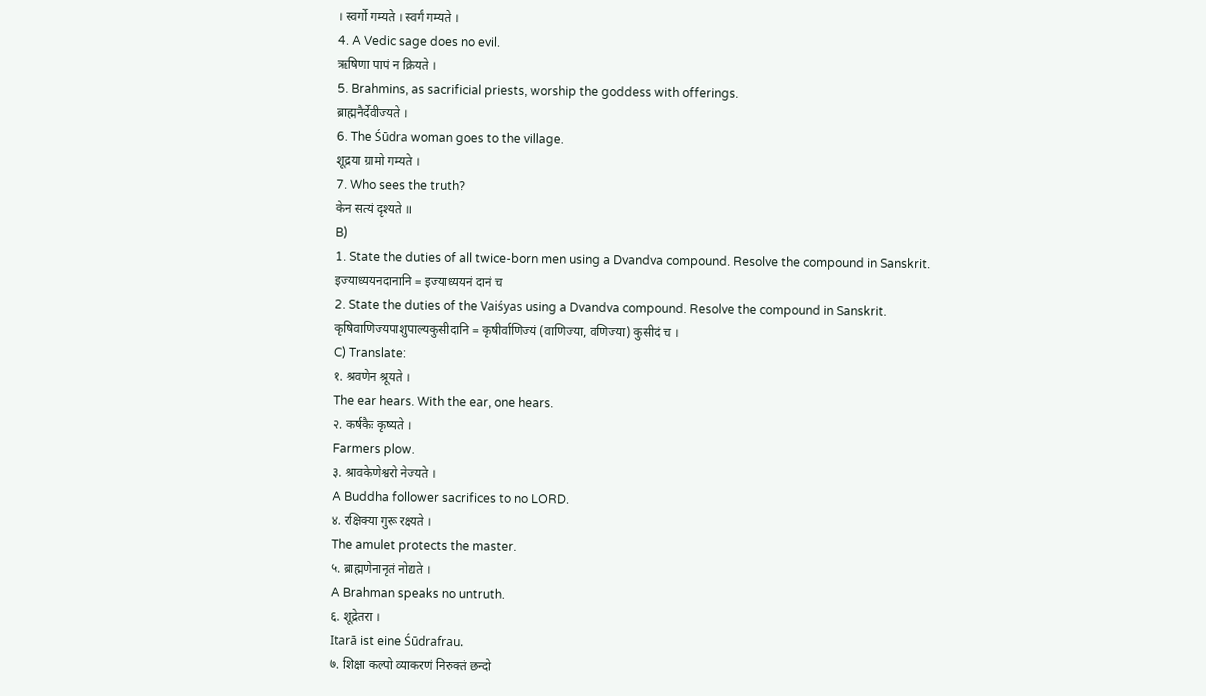। स्वर्गो गम्यते । स्वर्गं गम्यते ।
4. A Vedic sage does no evil.
ऋषिणा पापं न क्रियते ।
5. Brahmins, as sacrificial priests, worship the goddess with offerings.
ब्राह्मनैर्देवीज्यते ।
6. The Śūdra woman goes to the village.
शूद्रया ग्रामो गम्यते ।
7. Who sees the truth?
केन सत्यं दृश्यते ॥
B)
1. State the duties of all twice-born men using a Dvandva compound. Resolve the compound in Sanskrit.
इज्याध्ययनदानानि = इज्याध्ययनं दानं च
2. State the duties of the Vaiśyas using a Dvandva compound. Resolve the compound in Sanskrit.
कृषिवाणिज्यपाशुपाल्यकुसीदानि = कृषीर्वाणिज्यं (वाणिज्या, वणिज्या) कुसीदं च ।
C) Translate:
१. श्रवणेन श्रूयते ।
The ear hears. With the ear, one hears.
२. कर्षकैः कृष्यते ।
Farmers plow.
३. श्रावकेणेश्वरो नेज्यते ।
A Buddha follower sacrifices to no LORD.
४. रक्षिक्या गुरू रक्ष्यते ।
The amulet protects the master.
५. ब्राह्मणेनानृतं नोद्यते ।
A Brahman speaks no untruth.
६. शूद्रेतरा ।
Itarā ist eine Śūdrafrau.
७. शिक्षा कल्पो व्याकरणं निरुक्तं छन्दो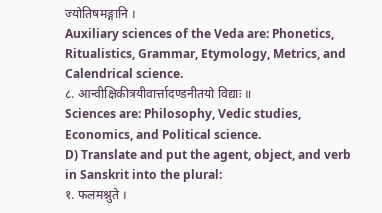ज्योतिषमङ्गानि ।
Auxiliary sciences of the Veda are: Phonetics, Ritualistics, Grammar, Etymology, Metrics, and Calendrical science.
८. आन्वीक्षिकीत्रयीवार्त्तादण्डनीतयो विद्याः ॥
Sciences are: Philosophy, Vedic studies, Economics, and Political science.
D) Translate and put the agent, object, and verb in Sanskrit into the plural:
१. फलमश्नुते ।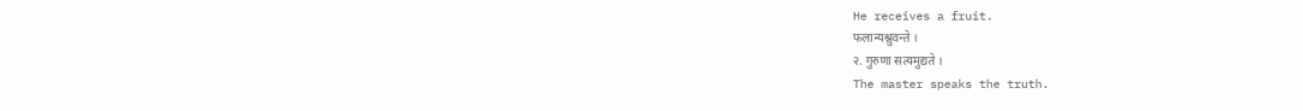He receives a fruit.
फलान्यश्नुवन्ते ।
२. गुरुणा सत्यमुद्यते ।
The master speaks the truth.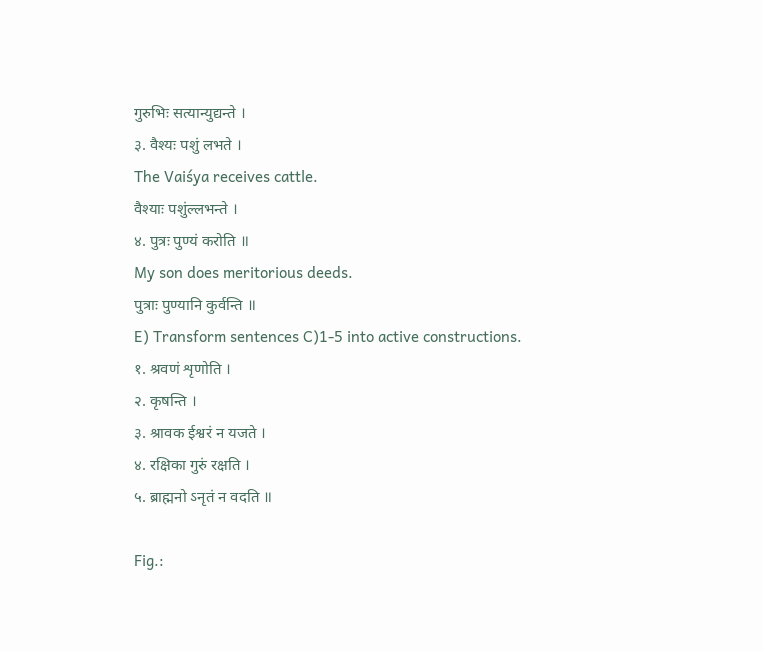गुरुभिः सत्यान्युद्यन्ते ।
३. वैश्यः पशुं लभते ।
The Vaiśya receives cattle.
वैश्याः पशुंल्लभन्ते ।
४. पुत्रः पुण्यं करोति ॥
My son does meritorious deeds.
पुत्राः पुण्यानि कुर्वन्ति ॥
E) Transform sentences C)1-5 into active constructions.
१. श्रवणं शृणोति ।
२. कृषन्ति ।
३. श्रावक ईश्वरं न यजते ।
४. रक्षिका गुरुं रक्षति ।
५. ब्राह्मनो ऽनृतं न वदति ॥

Fig.: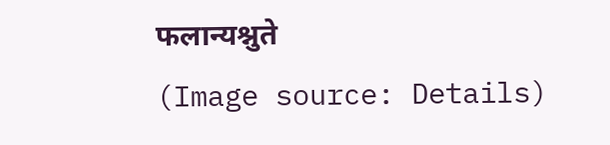फलान्यश्नुते
(Image source: Details)